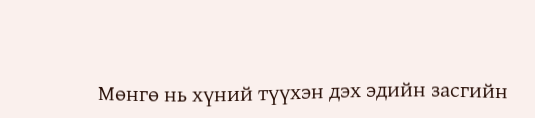Мөнгө нь хүний түүхэн дэх эдийн засгийн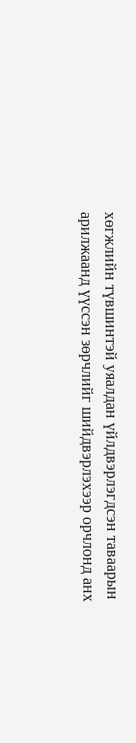хөгжлийн түвшинтэй уяалдан үйлдвэрлэгдсэн таваарын арилжаанд үүссэн зөрчлийг шийдвэрлэхээр орчлонд анх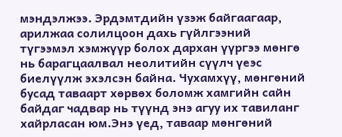мэндэлжээ. Эрдэмтдийн үзэж байгаагаар, арилжаа солилцоон дахь гүйлгээний түгээмэл хэмжүүр болох дархан үүргээ мөнгө нь барагцаалвал неолитийн сүүлч үеэс биелүүлж эхэлсэн байна. Чухамхүү, мөнгөний бусад таваарт хөрвөх боломж хамгийн сайн байдаг чадвар нь түүнд энэ агуу их тавиланг хайрласан юм.Энэ үед, таваар мөнгөний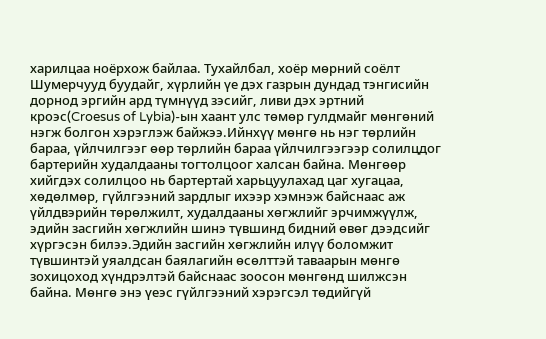харилцаа ноёрхож байлаа. Тухайлбал, хоёр мөрний соёлт Шумерчууд буудайг, хүрлийн үе дэх газрын дундад тэнгисийн дорнод эргийн ард түмнүүд зэсийг, ливи дэх эртний кроэс(Croesus of Lybia)-ын хаант улс төмөр гулдмайг мөнгөний нэгж болгон хэрэглэж байжээ.Ийнхүү мөнгө нь нэг төрлийн бараа, үйлчилгээг өөр төрлийн бараа үйлчилгээгээр солилцдог бартерийн худалдааны тогтолцоог халсан байна. Мөнгөөр хийгдэх солилцоо нь бартертай харьцуулахад цаг хугацаа, хөдөлмөр, гүйлгээний зардлыг ихээр хэмнэж байснаас аж үйлдвэрийн төрөлжилт, худалдааны хөгжлийг эрчимжүүлж, эдийн засгийн хөгжлийн шинэ түвшинд бидний өвөг дээдсийг хүргэсэн билээ.Эдийн засгийн хөгжлийн илүү боломжит түвшинтэй уяалдсан баялагийн өсөлттэй таваарын мөнгө зохицоход хүндрэлтэй байснаас зоосон мөнгөнд шилжсэн байна. Мөнгө энэ үеэс гүйлгээний хэрэгсэл төдийгүй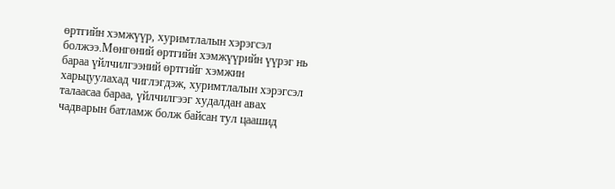өртгийн хэмжүүр, хуримтлалын хэрэгсэл болжээ.Мөнгөний өртгийн хэмжүүрийн үүрэг нь бараа үйлчилгээний өртгийг хэмжин харьцуулахад чиглэгдэж, хуримтлалын хэрэгсэл талаасаа бараа, үйлчилгээг худалдан авах чадварын батламж болж байсан тул цаашид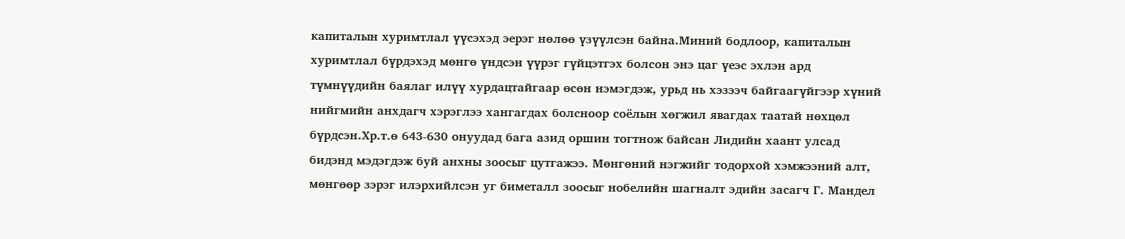капиталын хуримтлал үүсэхэд эерэг нөлөө үзүүлсэн байна.Миний бодлоор, капиталын хуримтлал бүрдэхэд мөнгө үндсэн үүрэг гүйцэтгэх болсон энэ цаг үеэс эхлэн ард түмнүүдийн баялаг илүү хурдацтайгаар өсөн нэмэгдэж, урьд нь хэзээч байгаагүйгээр хүний нийгмийн анхдагч хэрэглээ хангагдах болсноор соёлын хөгжил явагдах таатай нөхцөл бүрдсэн.Хр.т.ө 643-630 онуудад бага азид оршин тогтнож байсан Лидийн хаант улсад бидэнд мэдэгдэж буй анхны зоосыг цутгажээ. Мөнгөний нэгжийг тодорхой хэмжээний алт, мөнгөөр зэрэг илэрхийлсэн уг биметалл зоосыг нобелийн шагналт эдийн засагч Г. Мандел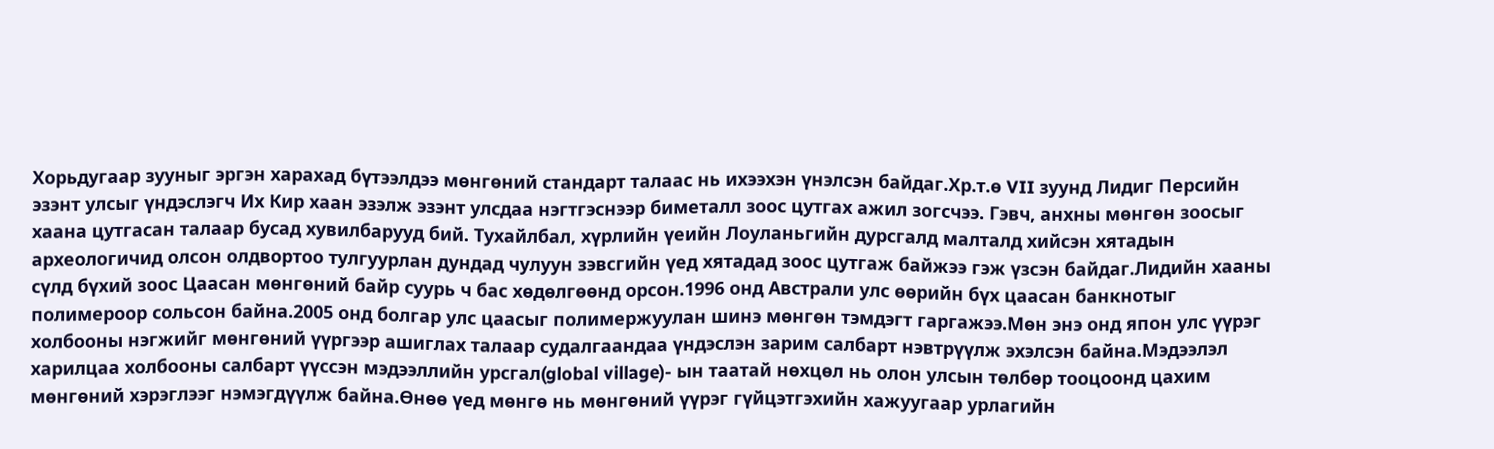Хорьдугаар зууныг эргэн харахад бүтээлдээ мөнгөний стандарт талаас нь ихээхэн үнэлсэн байдаг.Хр.т.ө VII зуунд Лидиг Персийн эзэнт улсыг үндэслэгч Их Кир хаан эзэлж эзэнт улсдаа нэгтгэснээр биметалл зоос цутгах ажил зогсчээ. Гэвч, анхны мөнгөн зоосыг хаана цутгасан талаар бусад хувилбарууд бий. Тухайлбал, хүрлийн үеийн Лоуланьгийн дурсгалд малталд хийсэн хятадын археологичид олсон олдвортоо тулгуурлан дундад чулуун зэвсгийн үед хятадад зоос цутгаж байжээ гэж үзсэн байдаг.Лидийн хааны сүлд бүхий зоос Цаасан мөнгөний байр суурь ч бас хөдөлгөөнд орсон.1996 онд Австрали улс өөрийн бүх цаасан банкнотыг полимероор сольсон байна.2005 онд болгар улс цаасыг полимержуулан шинэ мөнгөн тэмдэгт гаргажээ.Мөн энэ онд япон улс үүрэг холбооны нэгжийг мөнгөний үүргээр ашиглах талаар судалгаандаа үндэслэн зарим салбарт нэвтрүүлж эхэлсэн байна.Мэдээлэл харилцаа холбооны салбарт үүссэн мэдээллийн урсгал(global village)- ын таатай нөхцөл нь олон улсын төлбөр тооцоонд цахим мөнгөний хэрэглээг нэмэгдүүлж байна.Өнөө үед мөнгө нь мөнгөний үүрэг гүйцэтгэхийн хажуугаар урлагийн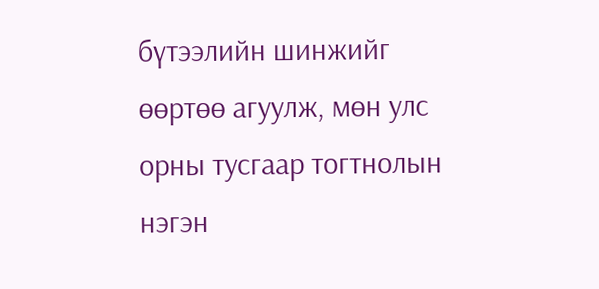бүтээлийн шинжийг өөртөө агуулж, мөн улс орны тусгаар тогтнолын нэгэн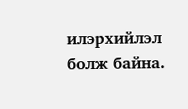илэрхийлэл болж байна.